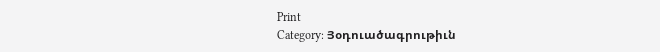Print
Category: Յօդուածագրութիւն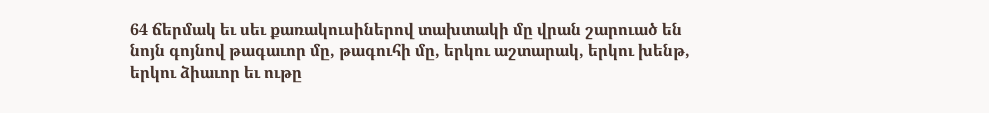64 ճերմակ եւ սեւ քառակուսիներով տախտակի մը վրան շարուած են նոյն գոյնով թագաւոր մը, թագուհի մը, երկու աշտարակ, երկու խենթ, երկու ձիաւոր եւ ութը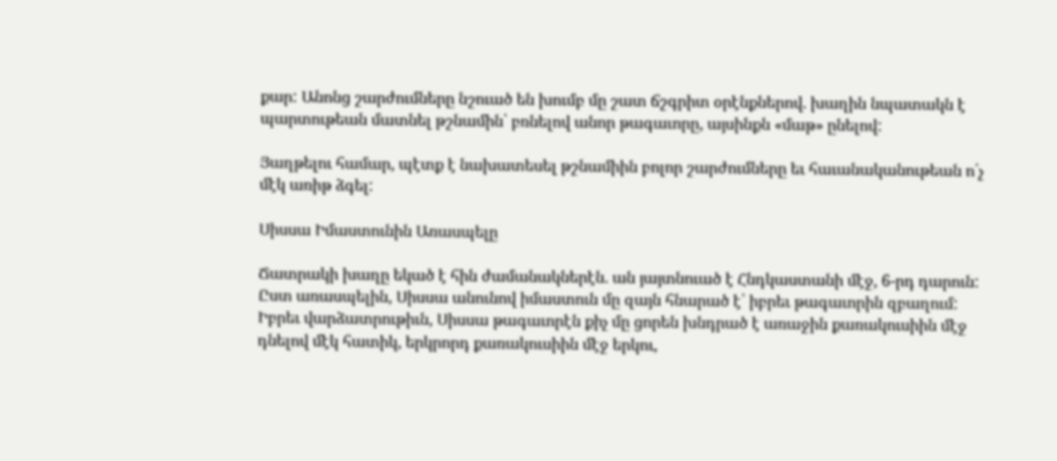քար: Անոնց շարժումները նշուած են խումբ մը շատ ճշգրիտ օրէնքներով. խաղին նպատակն է պարտութեան մատնել թշնամին՝ բռնելով անոր թագաւորը, այսինքն «մաթ» ընելով:

Յաղթելու համար, պէտք է նախատեսել թշնամիին բոլոր շարժումները եւ հաւանականութեան ո՛չ մէկ առիթ ձգել:

Սիսսա Իմաստունին Առասպելը

Ճատրակի խաղը եկած է հին ժամանակներէն. ան յայտնուած է Հնդկաստանի մէջ, 6-րդ դարուն: Ըստ առասպելին, Սիսսա անունով իմաստուն մը զայն հնարած է՝ իբրեւ թագաւորին զբաղում: Իբրեւ վարձատրութիւն, Սիսսա թագաւորէն քիչ մը ցորեն խնդրած է առաջին քառակուսիին մէջ դնելով մէկ հատիկ, երկրորդ քառակուսիին մէջ երկու,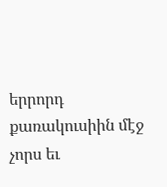երրորդ քառակուսիին մէջ չորս եւ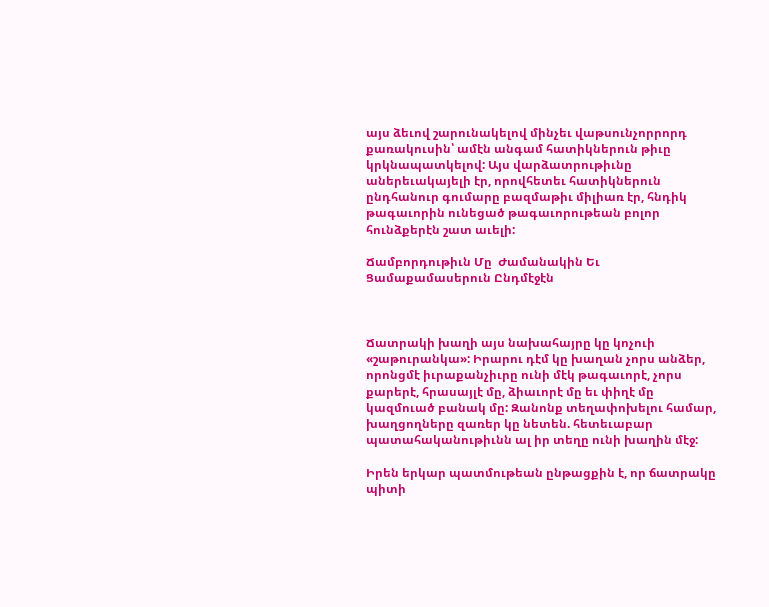այս ձեւով շարունակելով մինչեւ վաթսունչորրորդ քառակուսին՝ ամէն անգամ հատիկներուն թիւը կրկնապատկելով: Այս վարձատրութիւնը աներեւակայելի էր, որովհետեւ հատիկներուն ընդհանուր գումարը բազմաթիւ միլիառ էր, հնդիկ թագաւորին ունեցած թագաւորութեան բոլոր հունձքերէն շատ աւելի:

Ճամբորդութիւն Մը  Ժամանակին Եւ
Ցամաքամասերուն Ընդմէջէն



Ճատրակի խաղի այս նախահայրը կը կոչուի «շաթուրանկա»: Իրարու դէմ կը խաղան չորս անձեր, որոնցմէ իւրաքանչիւրը ունի մէկ թագաւորէ, չորս քարերէ, հրասայլէ մը, ձիաւորէ մը եւ փիղէ մը կազմուած բանակ մը: Զանոնք տեղափոխելու համար, խաղցողները զառեր կը նետեն. հետեւաբար պատահականութիւնն ալ իր տեղը ունի խաղին մէջ:

Իրեն երկար պատմութեան ընթացքին է, որ ճատրակը պիտի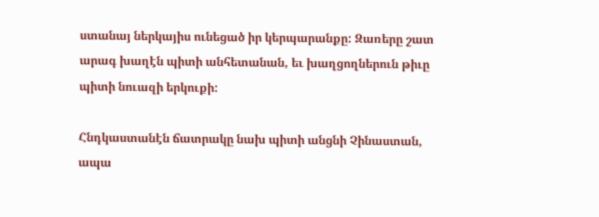ստանայ ներկայիս ունեցած իր կերպարանքը: Զառերը շատ արագ խաղէն պիտի անհետանան, եւ խաղցողներուն թիւը պիտի նուազի երկուքի:

Հնդկաստանէն ճատրակը նախ պիտի անցնի Չինաստան, ապա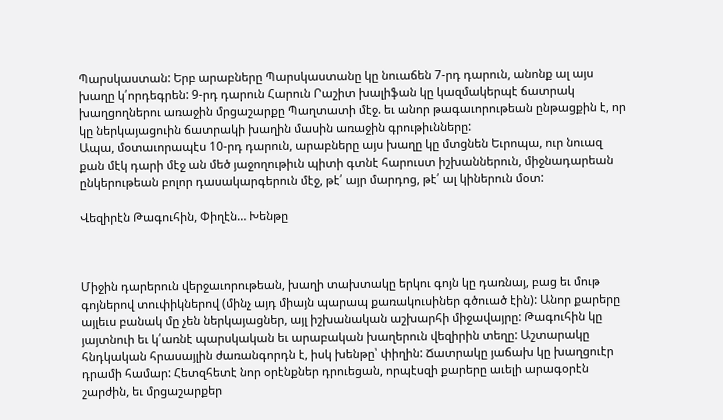Պարսկաստան: Երբ արաբները Պարսկաստանը կը նուաճեն 7-րդ դարուն, անոնք ալ այս խաղը կ՛որդեգրեն: 9-րդ դարուն Հարուն Րաշիտ խալիֆան կը կազմակերպէ ճատրակ խաղցողներու առաջին մրցաշարքը Պաղտատի մէջ. եւ անոր թագաւորութեան ընթացքին է, որ կը ներկայացուին ճատրակի խաղին մասին առաջին գրութիւնները:
Ապա, մօտաւորապէս 10-րդ դարուն, արաբները այս խաղը կը մտցնեն Եւրոպա, ուր նուազ քան մէկ դարի մէջ ան մեծ յաջողութիւն պիտի գտնէ հարուստ իշխաններուն, միջնադարեան ընկերութեան բոլոր դասակարգերուն մէջ, թէ՛ այր մարդոց, թէ՛ ալ կիներուն մօտ:

Վեզիրէն Թագուհին, Փիղէն… Խենթը



Միջին դարերուն վերջաւորութեան, խաղի տախտակը երկու գոյն կը դառնայ, բաց եւ մութ գոյներով տուփիկներով (մինչ այդ միայն պարապ քառակուսիներ գծուած էին): Անոր քարերը այլեւս բանակ մը չեն ներկայացներ, այլ իշխանական աշխարհի միջավայրը: Թագուհին կը յայտնուի եւ կ՛առնէ պարսկական եւ արաբական խաղերուն վեզիրին տեղը: Աշտարակը հնդկական հրասայլին ժառանգորդն է, իսկ խենթը՝ փիղին: Ճատրակը յաճախ կը խաղցուէր դրամի համար: Հետզհետէ նոր օրէնքներ դրուեցան, որպէսզի քարերը աւելի արագօրէն շարժին, եւ մրցաշարքեր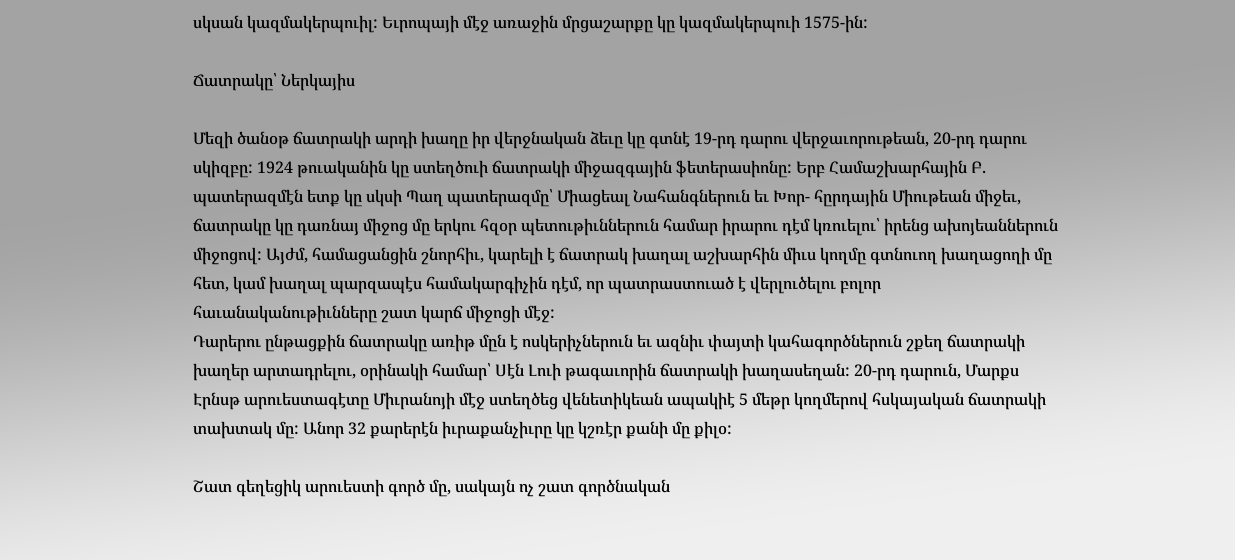սկսան կազմակերպուիլ: Եւրոպայի մէջ առաջին մրցաշարքը կը կազմակերպուի 1575-ին:

Ճատրակը՝ Ներկայիս

Մեզի ծանօթ ճատրակի արդի խաղը իր վերջնական ձեւը կը գտնէ 19-րդ դարու վերջաւորութեան, 20-րդ դարու սկիզբը: 1924 թուականին կը ստեղծուի ճատրակի միջազգային ֆետերասիոնը: Երբ Համաշխարհային Բ. պատերազմէն ետք կը սկսի Պաղ պատերազմը՝ Միացեալ Նահանգներուն եւ Խոր- հըրդային Միութեան միջեւ, ճատրակը կը դառնայ միջոց մը երկու հզօր պետութիւններուն համար իրարու դէմ կռուելու՝ իրենց ախոյեաններուն միջոցով: Այժմ, համացանցին շնորհիւ, կարելի է ճատրակ խաղալ աշխարհին միւս կողմը գտնուող խաղացողի մը հետ, կամ խաղալ պարզապէս համակարգիչին դէմ, որ պատրաստուած է վերլուծելու բոլոր հաւանականութիւնները շատ կարճ միջոցի մէջ:
Դարերու ընթացքին ճատրակը առիթ մըն է ոսկերիչներուն եւ ազնիւ փայտի կահագործներուն շքեղ ճատրակի խաղեր արտադրելու, օրինակի համար՝ Սէն Լուի թագաւորին ճատրակի խաղասեղան: 20-րդ դարուն, Մարքս Էրնսթ արուեստագէտը Միւրանոյի մէջ ստեղծեց վենետիկեան ապակիէ 5 մեթր կողմերով հսկայական ճատրակի տախտակ մը: Անոր 32 քարերէն իւրաքանչիւրը կը կշռէր քանի մը քիլօ:

Շատ գեղեցիկ արուեստի գործ մը, սակայն ոչ շատ գործնական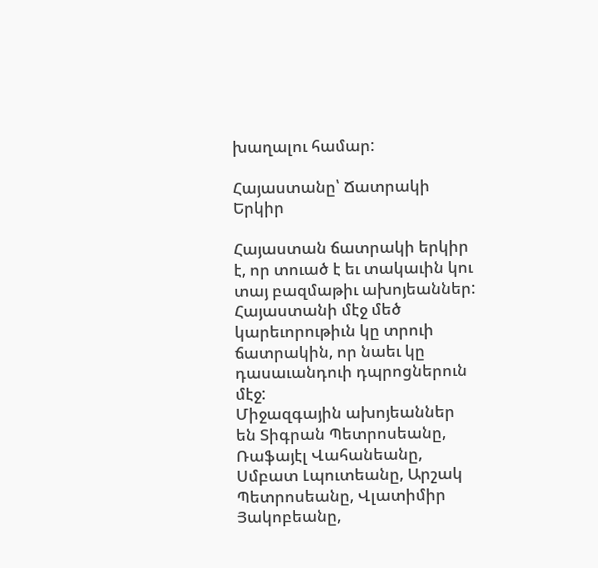խաղալու համար:

Հայաստանը՝ Ճատրակի Երկիր

Հայաստան ճատրակի երկիր է, որ տուած է եւ տակաւին կու տայ բազմաթիւ ախոյեաններ: Հայաստանի մէջ մեծ կարեւորութիւն կը տրուի ճատրակին, որ նաեւ կը դասաւանդուի դպրոցներուն մէջ:
Միջազգային ախոյեաններ են Տիգրան Պետրոսեանը, Ռաֆայէլ Վահանեանը, Սմբատ Լպուտեանը, Արշակ Պետրոսեանը, Վլատիմիր Յակոբեանը,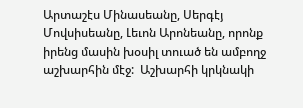Արտաշէս Մինասեանը, Սերգէյ Մովսիսեանը, Լեւոն Արոնեանը, որոնք իրենց մասին խօսիլ տուած են ամբողջ աշխարհին մէջ:  Աշխարհի կրկնակի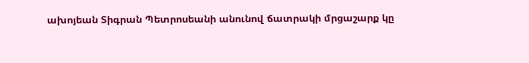ախոյեան Տիգրան Պետրոսեանի անունով ճատրակի մրցաշարք կը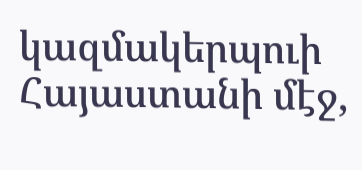կազմակերպուի Հայաստանի մէջ,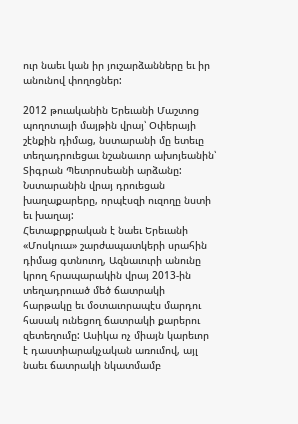ուր նաեւ կան իր յուշարձանները եւ իր անունով փողոցներ:

2012 թուականին Երեւանի Մաշտոց պողոտայի մայթին վրայ՝ Օփերայի շէնքին դիմաց, նստարանի մը ետեւը տեղադրուեցաւ նշանաւոր ախոյեանին՝ Տիգրան Պետրոսեանի արձանը: Նստարանին վրայ դրուեցան խաղաքարերը, որպէսզի ուզողը նստի եւ խաղայ:
Հետաքրքրական է նաեւ Երեւանի «Մոսկուա» շարժապատկերի սրահին դիմաց գտնուող, Ազնաւուրի անունը կրող հրապարակին վրայ 2013-ին տեղադրուած մեծ ճատրակի հարթակը եւ մօտաւորապէս մարդու հասակ ունեցող ճատրակի քարերու զետեղումը: Ասիկա ոչ միայն կարեւոր է դաստիարակչական առումով, այլ նաեւ ճատրակի նկատմամբ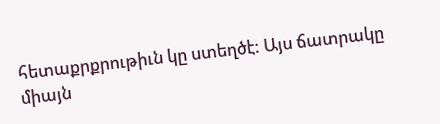հետաքրքրութիւն կը ստեղծէ: Այս ճատրակը միայն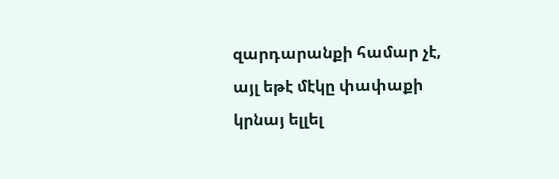զարդարանքի համար չէ, այլ եթէ մէկը փափաքի կրնայ ելլել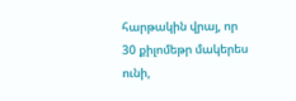հարթակին վրայ, որ 30 քիլոմեթր մակերես ունի,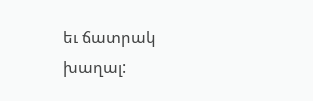եւ ճատրակ խաղալ: